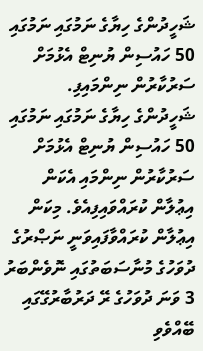ޝަހީދުންގެ ހިޔާގެ ނަމުގައި ނަމުގައި 50 ހައުސިން ޔުނިޓް އެޅުމަށް ސަރުކާރުން ނިންމައިފި.
ޝަހީދުންގެ ހިޔާގެ ނަމުގައި ނަމުގައި 50 ހައުސިން ޔުނިޓް އެޅުމަށް ސަރުކާރުން ނިންމައި އެކަން އިޢުލާން ކުރައްވައިފިއެވެ. މިކަން އިޢުލާން ކުރައްވާފައިވަނީ ނަޞްރުގެ ދުވަހުގެ މުނާސަބަތުގައި ނޮވެންބަރު 3 ވަނަ ދުވަހުގެ ރޭ ދަރުބާރުގޭގައި ބޭއްވެވި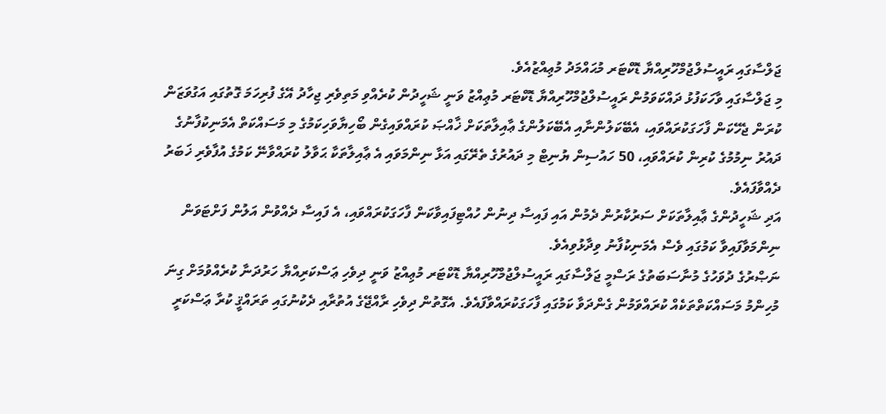ޖަލްސާގައި ރައީސުލްޖުމްހޫރިއްޔާ ޑޮކްޓަރ މުޙައްމަދު މުޢިއްޒުއެވެ.
މި ޖަލްސާގައި ވާހަކަފުޅު ދައްކަވަމުން ރައީސުލްޖުމްހޫރިއްޔާ ޑޮކްޓަރ މުޢިއްޒު ވަނީ ޝަހީދުން ކުރެއްވި މަތިވެރި ޖިހާދު އޭގެ ފުރިހަމަ ގޮތުގައި އަގުވަޒަން ކުރަން ޖެހޭކަން ފާހަގަކުރައްވައި، އެބޭކަލުންނާއި އެބޭކަލުންގެ ޢާއިލާތަކަށް ޚާއްޞަ ކުރައްވައިގެން ބޯހިޔާވަހިކަމުގެ މި މަސައްކަތް އެމަނިކުފާނުގެ ދައުރު ނިމުމުގެ ކުރިން ކުރައްވައި، 50 ހައުސިން ޔުނިޓް މި ދައުރުގެ ތެރޭގައި އަޅާ ނިންމަވައި އެ ޢާއިލާތަކާ ޙަވާލު ކުރައްވާނޭ ކަމުގެ އުފާވެރި ޚަބަރު ދެއްވާފައެވެ.
އަދި ޝަހީދުންގެ ޢާއިލާތަކަށް ސަރުކާރުން ދެމުން އައި ފައިސާ ދިނުން ހުއްޓިފައިވާކަން ފާހަގަކުރައްވައި، އެ ފައިސާ ދެއްވުން އަލުން ފަށްޓަވަން ނިންމަވާފައިވާ ކަމުގައި ވެސް އެމަނިކުފާނު ވިދާޅުވިއެވެ.
ނަޞްރުގެ ދުވަހުގެ މުނާސަބަތުގެ ރަސްމީ ޖަލްސާގައި ރައީސުލްޖުމްހޫރިއްޔާ ޑޮކްޓަރ މުޢިއްޒު ވަނީ ދިވެހި ޢަސްކަރިއްޔާ ހަރުދަނާ ކުރެއްވުމަށް ގިނަ މުހިންމު މަސައްކަތްތަކެއް ކުރައްވަމުން ގެންދަވާ ކަމުގައި ފާހަގަކުރައްވާފައެވެ. އެގޮތުން ދިވެހި ރާއްޖޭގެ އުތުރާއި ދެކުނުގައި ތަރައްޤީ ކުރާ ޢަސްކަރީ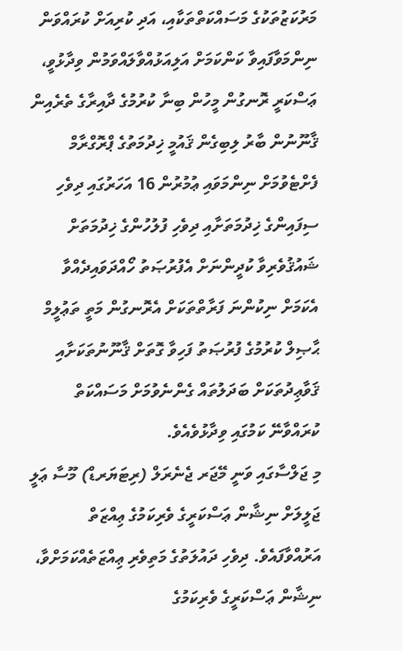މަރުކަޒުތަކުގެ މަސައްކަތްތަކާއި، އަދި ކުރިއަށް ކުރައްވަން ނިންމަވާފައިވާ ކަންކަމަށް އަލިއަޅުއްވާލައްވަމުން ވިދާޅުވީ، ޢަސްކަރީ ރޮނގުން މީހުން ބިނާ ކުރުމުގެ ދާއިރާގެ ތެރެއިން ޤާނޫނުން ބާރު ލިބިގެން ޤައުމީ ޚިދުމަތުގެ ޕްރޮގްރާމް ފެށްޓެވުމަށް ނިންމަވައި ޢުމުރުން 16 އަހަރުގައި ދިވެހި ސިފައިންގެ ޚިދުމަތަށާއި ދިވެހި ފުލުހުންގެ ޚިދުމަތަށް ޝައުޤުވެރިވާ ކުދީންނަށް އެފުރުޞަތު ހޯއްދަވައިދެއްވާ އެކަމަށް ނިކުންނަ ފަރާތްތަކަށް އެރޮނގުން މަތީ ތަޢުލީމް ޙާޞިލް ކުރުމުގެ ފުރުޞަތު ފަހިވާ ގޮތަށް ޤާނޫނުތަކަށާއި ޤަވާޢިދުތަކަށް ބަދަލުތައް ގެންނެވުމަށް މަސައްކަތް ކުރައްވާނޭ ކަމުގައި ވިދާޅުވެއެވެ.
މި ޖަލްސާގައި ވަނީ މޭޖަރ ޖެނެރަލް (ރިޓަޔަރޑް) މޫސާ ޢަލީ ޖަލީލަށް ނިޝާން ޢަސްކަރީގެ ވެރިކަމުގެ ޢިއްޒަތް އަރުއްވާފައެވެ. ދިވެހި ދައުލަތުގެ މަތިވެރި ޢިއްޒަތެއްކަމަށްވާ، ނިޝާން ޢަސްކަރީގެ ވެރިކަމުގެ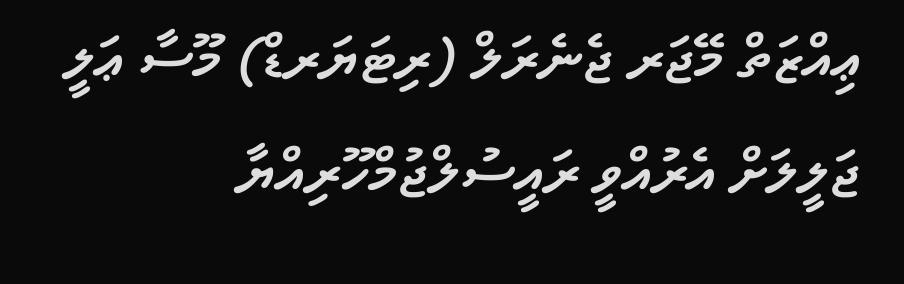ޢިއްޒަތް މޭޖަރ ޖެނެރަލް (ރިޓަޔަރޑް) މޫސާ ޢަލީ ޖަލީލަށް އެރުއްވީ ރައީސުލްޖުމްހޫރިއްޔާ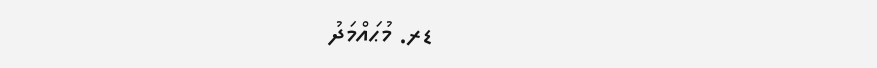ޑރ. މުޙައްމަދު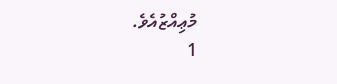މުޢިއްޒުއެވެ.
1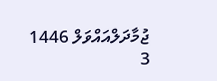ޖުމާދަލްއައްވަލް 1446
3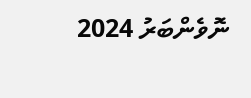ނޮވެންބަރު 2024